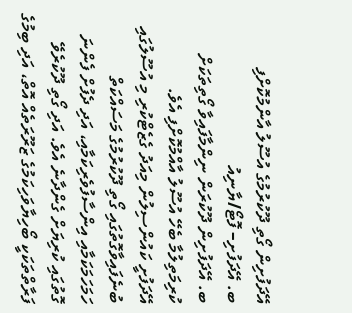އޭދަފުށިން ގޯތި ދޫކުރުމުގެ އުސޫލު އާންމުކޮށްފި
ބ. އޭދަފުށި– ފޮޓޯ/ޔާނިއު
ބ. އޭދަފުށިން ދޫކުރަން ނިންމާފައިވާ ގޯތިތަކަށް ކުރިމަތިލުމާ ބެހޭ އުސޫލު އާއްމުކޮށްފި އެވެ.
އޭދަފުށީ ކައުންސިލުން މިއަދު ގެޒެޓްކުރި މި އުސޫލުގައި ބުނެފައިވާގޮތުގައި ގޯތި ދޫކުރުމުގެ މަސައްކަތް ހަމަހަމަކަމާއި އިންސާފުވެރިކަމާއި، އަދި ދެފުށް ފެންނަ ގޮތުގައި ކުރިޔަށް ގެންދާނެ އެވެ. އަދި ގޯތި ދޫކުރެވޭ ފަރާތްތަކަކީ ބޯހިޔާވަހިކަމުގެ ޒަރޫރަތެއް އޮތް، އަދި ބިމުގެ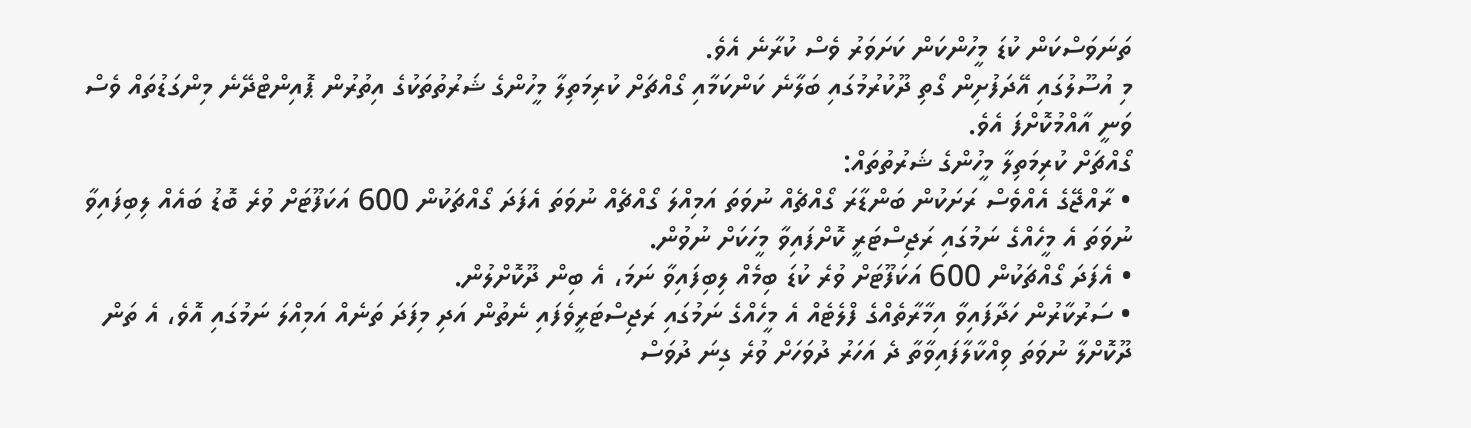ތަނަވަސްކަން ކުޑަ މީހުންކަން ކަށަވަރު ވެސް ކުރާނެ އެވެ.
މި އުސޫލުގައި އޭދަފުށިން ގޯތި ދޫކުރުމުގައި ބަލާނެ ކަންކަމާއި ގޯއްޗަށް ކުރިމަތިލާ މީހުންގެ ޝަރުތުތަކުގެ އިތުރުން ޕޮއިންޓްދޭނެ މިންގަޑުތައް ވެސް ވަނީ އާއްމުކޮށްފަ އެވެ.
ގޯއްޗަށް ކުރިމަތިލާ މީހުންގެ ޝަރުތުތައް:
• ރާއްޖޭގެ އެއްވެސް ރަށަކުން ބަންޑާރަ ގޯއްޗެއް ނުވަތަ އަމިއްލަ ގޯއްޗެއް ނުވަތަ އެފަދަ ގޯއްޗަކުން 600 އަކަފޫޓަށް ވުރެ ބޮޑު ބައެއް ލިބިފައިވާ ނުވަތަ އެ މީހެއްގެ ނަމުގައި ރަޖިސްޓަރީ ކޮށްފައިވާ މީހަކަށް ނުވުން.
• އެފަދަ ގޯއްޗަކުން 600 އަކަފޫޓަށް ވުރެ ކުޑަ ބިމެއް ލިބިފައިވާ ނަމަ، އެ ބިން ދޫކޮށްލުން.
• ސަރުކާރުން ހަދާފައިވާ އިމާރާތެއްގެ ފްލެޓެއް އެ މީހެއްގެ ނަމުގައި ރަޖިސްޓަރީވެފައި ނެތުން އަދި މިފަދަ ތަނެއް އަމިއްލަ ނަމުގައި އޮވެ، އެ ތަން ދޫކޮށްލާ ނުވަތަ ވިއްކާލާފައިވާތާ ދެ އަހަރު ދުވަހަށް ވުރެ ގިނަ ދުވަސް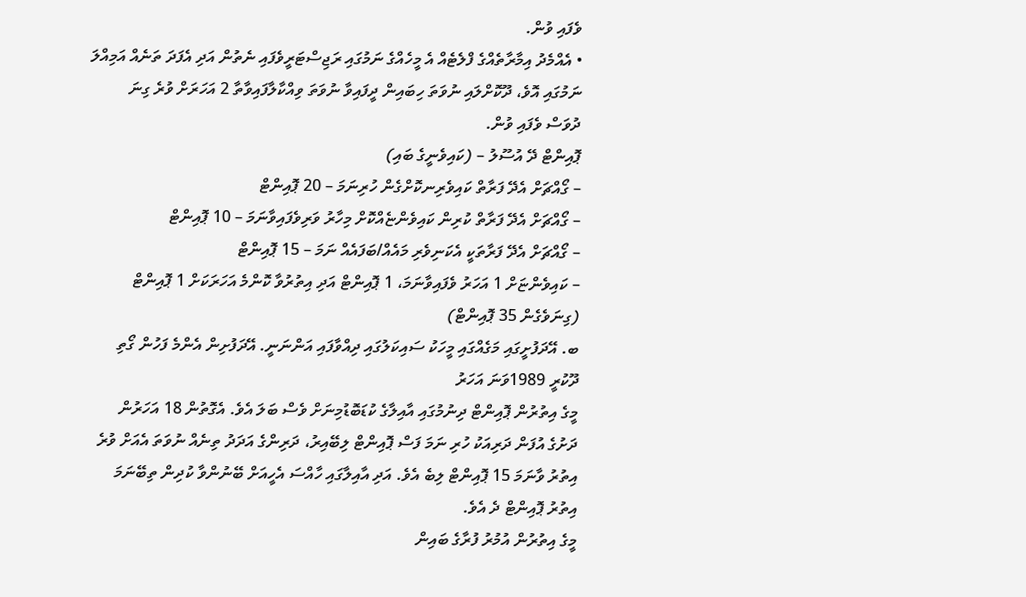ވެފައި ވުން.
• އެއްމެދު އިމާރާތެއްގެ ފްލެޓެއް އެ މީހެއްގެ ނަމުގައި ރަޖިސްޓަރީވެފައި ނެތުން އަދި އެފަދަ ތަނެއް އަމިއްލަ ނަމުގައި އޮވެ، ދޫކޮށްލައި ނުވަތަ ހިބައިން ދީފައިވާ ނުވަތަ ވިއްކާލާފައިވާތާ 2 އަހަރަށް ވުރެ ގިނަ ދުވަސް ވެފައި ވުން.
ޕޮއިންޓް ދޭ އުސޫލު – (ކައިވެނީގެ ބައި)
– ގޯއްޗަށް އެދޭ ފަރާތް ކައިވެރިނކޮށްގެން ހުރިނަމަ – 20 ޕޮއިންޓް
– ގޯއްޗަށް އެދޭ ފަރާތް ކުރިން ކައިވެންޏެއްކޮށް މިހާރު ވަރިވެފައިވާނަމަ – 10 ޕޮއިންޓް
– ގޯއްޗަށް އެދޭ ފަރާތަކީ އެކަނިވެރި މައެއް/ބަފައެއް ނަމަ – 15 ޕޮއިންޓް
– ކައިވެންޏަށް 1 އަހަރު ވެފައިވާނަމަ، 1 ޕޮއިންޓް އަދި އިތުރުވާ ކޮންމެ އަހަރަކަށް 1 ޕޮއިންޓް (ގިނަވެގެން 35 ޕޮއިންޓް)
ބ. އޭދަފުށީގައި މަގެއްގައި މީހަކު ސައިކަލުގައި ދިއްވާފައި އަންނަނީ. އޭދަފުށިން އެންމެ ފަހުން ގޯތި ދޫކުރީ 1989ވަނަ އަހަރު
މީގެ އިތުރުން ޕޮއިންޓް ދިނުމުގައި އާއިލާގެ ކުޑަބޮޑުމިނަށް ވެސް ބަލަ އެވެ. އެގޮތުން 18 އަހަރުން ދަށުގެ އުފަން ދަރިއަކު ހުރި ނަމަ ފަސް ޕޮއިންޓް ލިބޭއިރު، ދަރިންގެ އަދަދު ތިނެއް ނުވަތަ އެއަށް ވުރެ އިތުރު ވާނަމަ 15 ޕޮއިންޓް ލިބެ އެވެ. އަދި އާއިލާގައި ހާއްސަ އެހީއަށް ބޭނުންވާ ކުދިން ތިބޭނަމަ އިތުރު ޕޮއިންޓް ދެ އެވެ.
މީގެ އިތުރުން އުމުރު ފުރާގެ ބައިން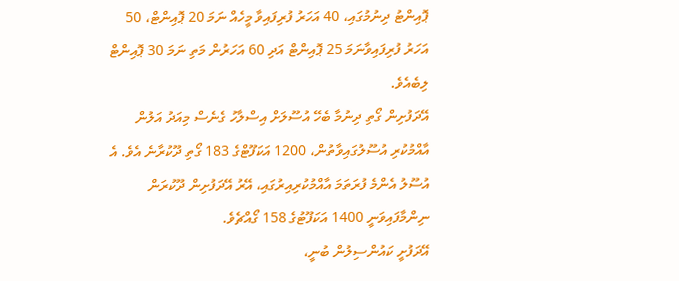ޕޮއިންޓު ދިނުމުގައި، 40 އަހަރު ފުރިފައިވާ މީހެއް ނަމަ 20 ޕޮއިންޓް، 50 އަހަރު ފުރިފައިވާނަމަ 25 ޕޮއިންޓް އަދި 60 އަހަރުން މަތި ނަމަ 30 ޕޮއިންޓް ލިބެއެވެ.
އޭދަފުށިން ގޯތި ދިނުމާ ބެހޭ އުސޫލަށް އިސްލާހު ގެނެސް މިއަދު އަލުން އާއްމުކުރި އުސޫލުގައިވާތުން، 1200 އަކަފޫޓްގެ 183 ގޯތި ދޫކުރާނެ އެވެ. އެ އުސޫލު އެންމެ ފުރަތަމަ އާއްމުކުރިއިރުގައި، އޭރު އޭދަފުށިން ދޫކުރަން ނިންމާފައިވަނީ 1400 އަކަފޫޓުގެ 158 ގޯއްޗެވެ.
އޭދަފުށީ ކައުންސިލުން ބުނީ،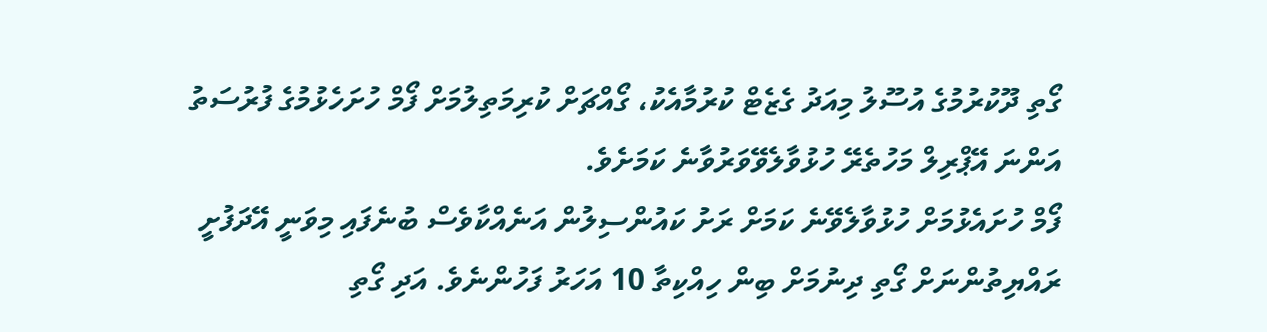ގޯތި ދޫކުރުމުގެ އުސޫލު މިއަދު ގެޒެޓް ކުރުމާއެކު، ގޯއްޗަށް ކުރިމަތިލުމަށް ފޯމް ހުށަހެޅުމުގެ ފުރުސަތު އަންނަ އޭޕްރިލް މަހުތެރޭ ހުޅުވާލެވޭވަރުވާނެ ކަމަށެވެ.
ފޯމް ހުށައެޅުމަށް ހުޅުވާލެވޭނެ ކަމަށް ރަށު ކައުންސިލުން އަނެއްކާވެސް ބުނެފައި މިވަނީ އޭދަފުށީ ރައްޔިތުންނަށް ގޯތި ދިނުމަށް ބިން ހިއްކިތާ 10 އަހަރު ފަހުންނެވެ. އަދި ގޯތި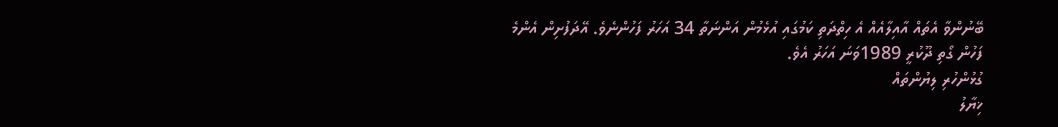ބޭނުންވާ އެތައް އާއިލާއެއް އެ ހިތްދަތި ކަމުގައި އުޅެމުން އަންނަތާ 34 އަހަރު ފަހުންނެވެ. އޭދަފުށިން އެންމެ ފަހުން ގޯތި ދޫކުރީ 1989ވަނަ އަހަރު އެވެ.
ގުޅުންހުރި ލިޔުންތައް
ޚިޔާލު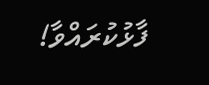ފާޅުކުރައްވާ!